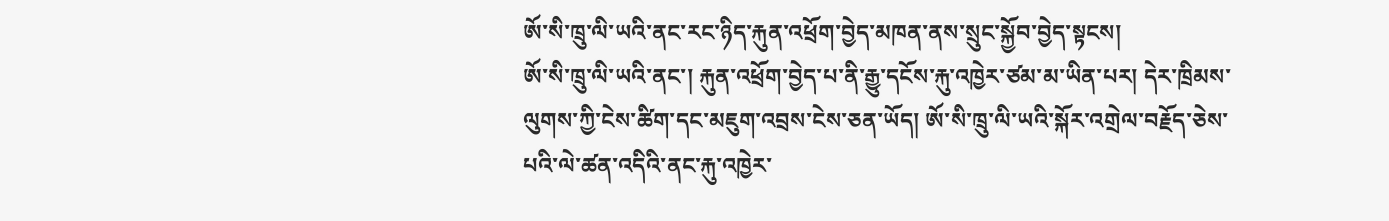ཨོ་སི་ཁྲུ་ལི་ཡའི་ནང་རང་ཉིད་རྐུན་འཕྲོག་བྱེད་མཁན་ནས་སྲུང་སྐྱོབ་བྱེད་སྟངས།
ཨོ་སི་ཁྲུ་ལི་ཡའི་ནང་། རྐུན་འཕྲོག་བྱེད་པ་ནི་རྒྱུ་དངོས་རྐུ་འཁྱེར་ཙམ་མ་ཡིན་པར། དེར་ཁྲིམས་ལུགས་ཀྱི་ངེས་ཚིག་དང་མཇུག་འབྲས་ངེས་ཅན་ཡོད། ཨོ་སི་ཁྲུ་ལི་ཡའི་སྐོར་འགྲེལ་བརྗོད་ཅེས་པའི་ལེ་ཚན་འདིའི་ནང་རྐུ་འཁྱེར་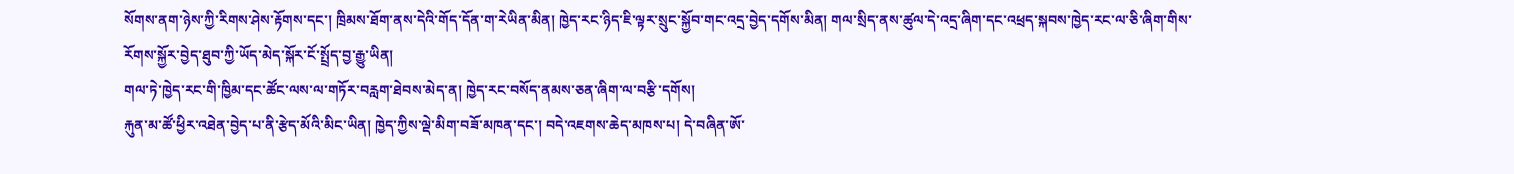སོགས་ནག་ཉེས་ཀྱི་རིགས་ཤེས་རྟོགས་དང་། ཁྲིམས་ཐོག་ནས་དེའི་གོད་དོན་ག་རེཡིན་མིན། ཁྱེད་རང་ཉིད་ཇི་ལྟར་སྲུང་སྐྱོབ་གང་འདྲ་བྱེད་དགོས་མིན། གལ་སྲིད་ནས་ཚུལ་དེ་འདྲ་ཞིག་དང་འཕྲད་སྐབས་ཁྱེད་རང་ལ་ཅི་ཞིག་གིས་རོགས་སྐྱོར་བྱེད་ཐུབ་ཀྱི་ཡོད་མེད་སྐོར་ངོ་སྤྲོད་བྱ་རྒྱུ་ཡིན།
གལ་ཏེ་ཁྱེད་རང་གི་ཁྱིམ་དང་ཚོང་ལས་ལ་གཏོར་བརླག་ཐེབས་མེད་ན། ཁྱེད་རང་བསོད་ནམས་ཅན་ཞིག་ལ་བརྩི་དགོས།
རྐུན་མ་ཚོ་ཕྱིར་འཐེན་བྱེད་པ་ནི་རྩེད་མོའི་མིང་ཡིན། ཁྱེད་ཀྱིས་ལྡེ་མིག་བཟོ་མཁན་དང་། བདེ་འཇགས་ཆེད་མཁས་པ། དེ་བཞིན་ཨོ་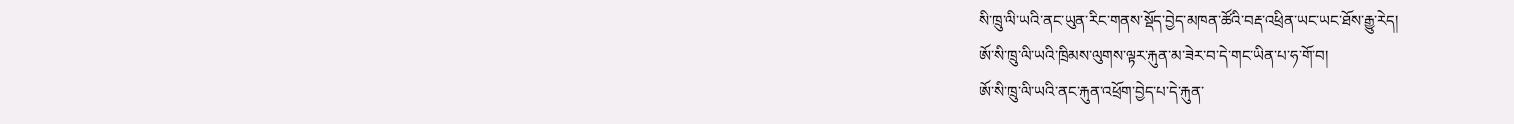སི་ཁྲུ་ལི་ཡའི་ནང་ཡུན་རིང་གནས་སྡོད་བྱེད་མཁན་ཚོའི་བརྡ་འཕྲིན་ཡང་ཡང་ཐོས་རྒྱུ་རེད།
ཨོ་སི་ཁྲུ་ལི་ཡའི་ཁྲིམས་ལུགས་ལྟར་རྐུན་མ་ཟེར་བ་དེ་གང་ཡིན་པ་ཧ་གོ་བ།
ཨོ་སི་ཁྲུ་ལི་ཡའི་ནང་རྐུན་འཕྲོག་བྱེད་པ་དེ་རྐུན་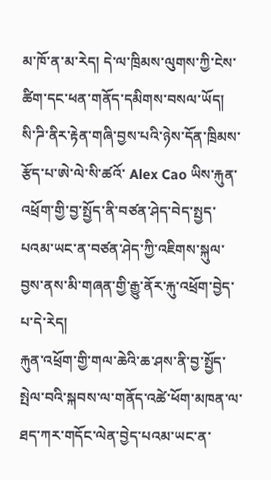མ་ཁོ་ན་མ་རེད། དེ་ལ་ཁྲིམས་ལུགས་ཀྱི་ངེས་ཚིག་དང་ཕན་གནོད་དམིགས་བསལ་ཡོད།
སི་ཌི་ནིར་རྟེན་གཞི་བྱས་པའི་ཉེས་དོན་ཁྲིམས་རྩོད་པ་ཨེ་ལེ་སི་ཚའོ་ Alex Cao ཡིས་རྐུན་འཕྲོག་གྱི་བྱ་སྤྱོད་ནི་བཙན་ཤེད་བེད་སྤྱད་པའམ་ཡང་ན་བཙན་ཤེད་ཀྱི་འཇིགས་སྐུལ་བྱས་ནས་མི་གཞན་གྱི་རྒྱུ་ནོར་རྐུ་འཕྲོག་བྱེད་པ་དེ་རེད།
རྐུན་འཕྲོག་གྱི་གལ་ཆེའི་ཆ་ཤས་ནི་བྱ་སྤྱོད་སྤེལ་བའི་སྐབས་ལ་གནོད་འཚེ་ཕོག་མཁན་ལ་ཐད་ཀར་གདོང་ལེན་བྱེད་པའམ་ཡང་ན་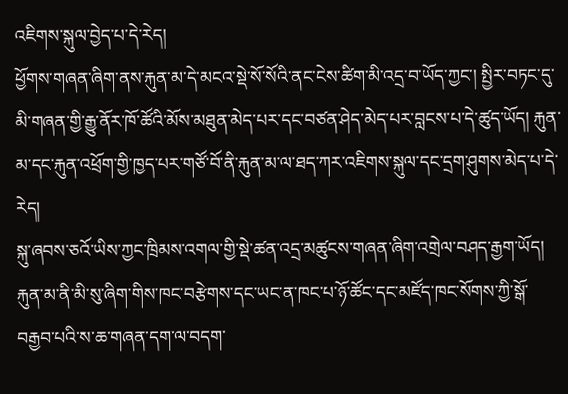འཇིགས་སྐུལ་བྱེད་པ་དེ་རེད།
ཕྱོགས་གཞན་ཞིག་ནས་རྐུན་མ་དེ་མངའ་སྡེ་སོ་སོའི་ནང་ངེས་ཚིག་མི་འདྲ་བ་ཡོད་ཀྱང་། སྤྱིར་བཏང་དུ་མི་གཞན་གྱི་རྒྱུ་ནོར་ཁོ་ཚོའི་མོས་མཐུན་མེད་པར་དང་བཙན་ཤེད་མེད་པར་བླངས་པ་དེ་ཚུད་ཡོད། རྐུན་མ་དང་རྐུན་འཕྲོག་གྱི་ཁྱད་པར་གཙོ་བོ་ནི་རྐུན་མ་ལ་ཐད་ཀར་འཇིགས་སྐུལ་དང་དྲག་ཤུགས་མེད་པ་དེ་རེད།
སྐུ་ཞབས་ཅའོ་ཡིས་ཀྱང་ཁྲིམས་འགལ་གྱི་སྡེ་ཚན་འདྲ་མཚུངས་གཞན་ཞིག་འགྲེལ་བཤད་རྒྱག་ཡོད།
རྐུན་མ་ནི་མི་སུ་ཞིག་གིས་ཁང་བརྩེགས་དང་ཡང་ན་ཁང་པ་ཉོ་ཚོང་དང་མཛོད་ཁང་སོགས་ཀྱི་སྒོ་བརྒྱབ་པའི་ས་ཆ་གཞན་དག་ལ་བདག་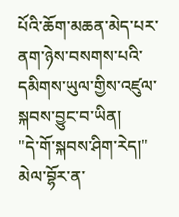པོའི་ཆོག་མཆན་མེད་པར་ནག་ཉེས་བསགས་པའི་དམིགས་ཡུལ་གྱིས་འཛུལ་སྐབས་བྱུང་བ་ཡིན།
"དེ་གོ་སྐབས་ཤིག་རེད།"
མེལ་བྷོར་ན་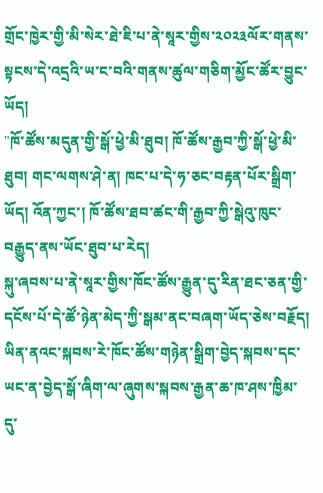གྲོང་ཁྱེར་གྱི་མི་སེར་ཐེ་ཇི་པ་ནེ་སཱར་གྱིས་༢༠༢༣ལོར་གནས་སྟངས་དེ་འདྲའི་ཡ་ང་བའི་གནས་ཚུལ་གཅིག་མྱོང་ཚོར་བྱུང་ཡོད།
"ཁོ་ཚོས་མདུན་གྱི་སྒོ་ཕྱེ་མི་ཐུབ། ཁོ་ཚོས་རྒྱབ་ཀྱི་སྒོ་ཕྱེ་མི་ཐུབ། གང་ལགས་ཤེ་ན། ཁང་པ་དེ་ཧ་ཅང་བརྟན་པོར་སྒྲིག་ཡོད། འོན་ཀྱང་། ཁོ་ཚོས་ཐབ་ཚང་གི་རྒྱབ་ཀྱི་སྒེའུ་ཁུང་བརྒྱུད་ནས་ཡོང་ཐུབ་པ་རེད།
སྐུ་ཞབས་པ་ནེ་སཱར་གྱིས་ཁོང་ཚོས་རྒྱུན་དུ་རིན་ཐང་ཅན་གྱི་དངོས་པོ་དེ་ཚོ་ཉེན་མེད་ཀྱི་སྒམ་ནང་བཞག་ཡོད་ཅེས་བརྗོད། ཡིན་ནའང་སྐབས་རེ་ཁོང་ཚོས་གཉེན་སྒྲིག་བྱེད་སྐབས་དང་ཡང་ན་བྱེད་སྒོ་ཞིག་ལ་ཞུགས་སྐབས་རྒྱན་ཆ་ཁ་ཤས་ཁྱིམ་དུ་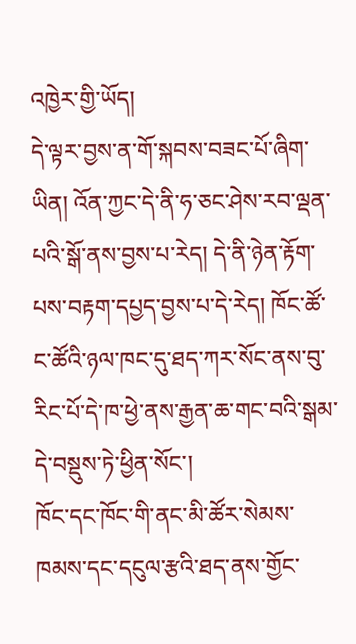འཁྱེར་གྱི་ཡོད།
དེ་ལྟར་བྱས་ན་གོ་སྐབས་བཟང་པོ་ཞིག་ཡིན། འོན་ཀྱང་དེ་ནི་ཧ་ཅང་ཤེས་རབ་ལྡན་པའི་སྒོ་ནས་བྱས་པ་རེད། དེ་ནི་ཉེན་རྟོག་པས་བརྟག་དཔྱད་བྱས་པ་དེ་རེད། ཁོང་ཚོ་ང་ཚོའི་ཉལ་ཁང་དུ་ཐད་ཀར་སོང་ནས་བུ་རིང་པོ་དེ་ཁ་ཕྱེ་ནས་རྒྱན་ཆ་གང་བའི་སྒམ་དེ་བསྡུས་ཏེ་ཕྱིན་སོང་།
ཁོང་དང་ཁོང་གི་ནང་མི་ཚོར་སེམས་ཁམས་དང་དངུལ་རྩའི་ཐད་ནས་གྱོང་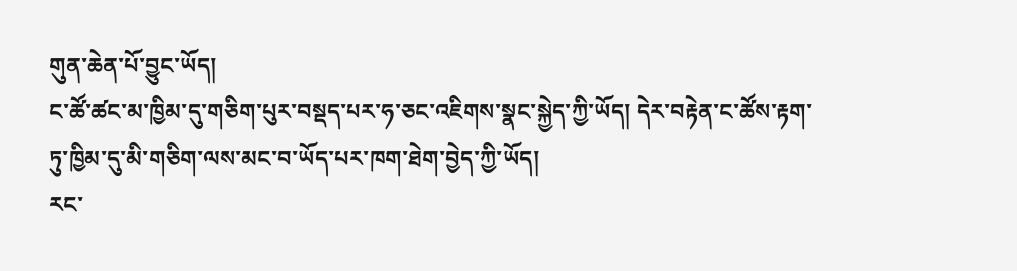གུན་ཆེན་པོ་བྱུང་ཡོད།
ང་ཚོ་ཚང་མ་ཁྱིམ་དུ་གཅིག་པུར་བསྡད་པར་ཧ་ཅང་འཇིགས་སྣང་སྐྱེད་ཀྱི་ཡོད། དེར་བརྟེན་ང་ཚོས་རྟག་ཏུ་ཁྱིམ་དུ་མི་གཅིག་ལས་མང་བ་ཡོད་པར་ཁག་ཐེག་བྱེད་ཀྱི་ཡོད།
རང་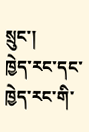སྲུང་།
ཁྱེད་རང་དང་ཁྱེད་རང་གི་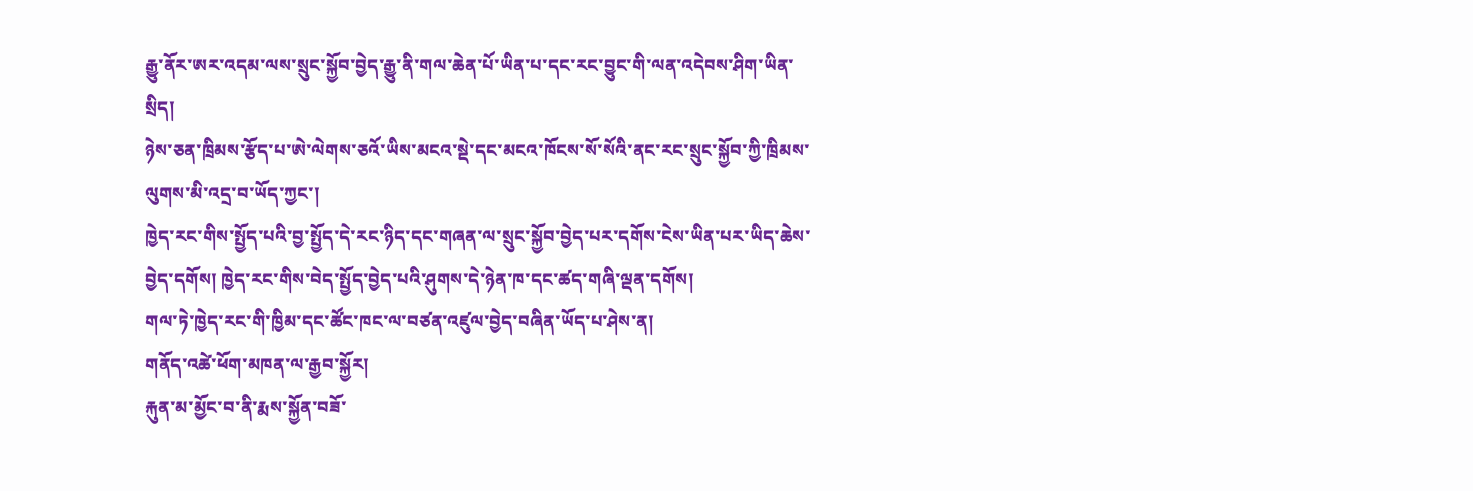རྒྱུ་ནོར་ཨར་འདམ་ལས་སྲུང་སྐྱོབ་བྱེད་རྒྱུ་ནི་གལ་ཆེན་པོ་ཡིན་པ་དང་རང་བྱུང་གི་ལན་འདེབས་ཤིག་ཡིན་སྲིད།
ཉེས་ཅན་ཁྲིམས་རྩོད་པ་ཨེ་ལེགས་ཅའོ་ཡིས་མངའ་སྡེ་དང་མངའ་ཁོངས་སོ་སོའི་ནང་རང་སྲུང་སྐྱོབ་ཀྱི་ཁྲིམས་ལུགས་མི་འདྲ་བ་ཡོད་ཀྱང་།
ཁྱེད་རང་གིས་སྤྱོད་པའི་བྱ་སྤྱོད་དེ་རང་ཉིད་དང་གཞན་ལ་སྲུང་སྐྱོབ་བྱེད་པར་དགོས་ངེས་ཡིན་པར་ཡིད་ཆེས་བྱེད་དགོས། ཁྱེད་རང་གིས་བེད་སྤྱོད་བྱེད་པའི་ཤུགས་དེ་ཉེན་ཁ་དང་ཚད་གཞི་ལྡན་དགོས།
གལ་ཏེ་ཁྱེད་རང་གི་ཁྱིམ་དང་ཚོང་ཁང་ལ་བཙན་འཛུལ་བྱེད་བཞིན་ཡོད་པ་ཤེས་ན།
གནོད་འཚེ་ཕོག་མཁན་ལ་རྒྱབ་སྐྱོར།
རྐུན་མ་མྱོང་བ་ནི་རྨས་སྐྱོན་བཟོ་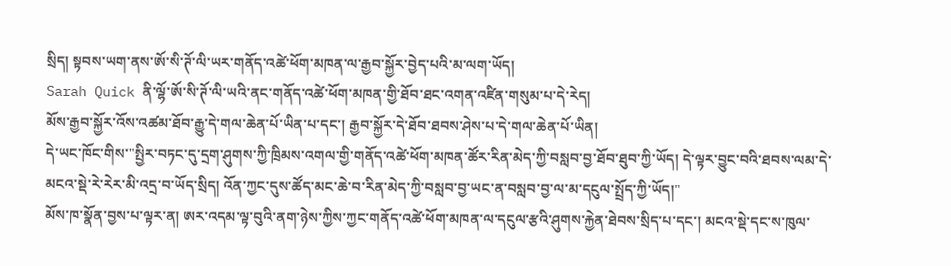སྲིད། སྟབས་ཡག་ནས་ཨོ་སི་ཊོ་ལི་ཡར་གནོད་འཚེ་ཕོག་མཁན་ལ་རྒྱབ་སྐྱོར་བྱེད་པའི་མ་ལག་ཡོད།
Sarah Quick ནི་ལྷོ་ཨོ་སི་ཊོ་ལི་ཡའི་ནང་གནོད་འཚེ་ཕོག་མཁན་གྱི་ཐོབ་ཐང་འགན་འཛིན་གསུམ་པ་དེ་རེད།
མོས་རྒྱབ་སྐྱོར་འོས་འཚམ་ཐོབ་རྒྱུ་དེ་གལ་ཆེན་པོ་ཡིན་པ་དང་། རྒྱབ་སྐྱོར་དེ་ཐོབ་ཐབས་ཤེས་པ་དེ་གལ་ཆེན་པོ་ཡིན།
དེ་ཡང་ཁོང་གིས་"སྤྱིར་བཏང་དུ་དྲག་ཤུགས་ཀྱི་ཁྲིམས་འགལ་གྱི་གནོད་འཚེ་ཕོག་མཁན་ཚོར་རིན་མེད་ཀྱི་བསླབ་བྱ་ཐོབ་ཐུབ་ཀྱི་ཡོད། དེ་ལྟར་བྱུང་བའི་ཐབས་ལམ་དེ་མངའ་སྡེ་རེ་རེར་མི་འདྲ་བ་ཡོད་སྲིད། འོན་ཀྱང་དུས་ཚོད་མང་ཆེ་བ་རིན་མེད་ཀྱི་བསླབ་བྱ་ཡང་ན་བསླབ་བྱ་ལ་མ་དངུལ་སྤྲོད་ཀྱི་ཡོད།"
མོས་ཁ་སྣོན་བྱས་པ་ལྟར་ན། ཨར་འདམ་ལྟ་བུའི་ནག་ཉེས་ཀྱིས་ཀྱང་གནོད་འཚེ་ཕོག་མཁན་ལ་དངུལ་རྩའི་ཤུགས་རྐྱེན་ཐེབས་སྲིད་པ་དང་། མངའ་སྡེ་དང་ས་ཁུལ་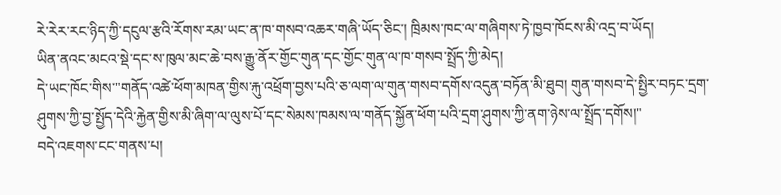རེ་རེར་རང་ཉིད་ཀྱི་དངུལ་རྩའི་རོགས་རམ་ཡང་ན་ཁ་གསབ་འཆར་གཞི་ཡོད་ཅིང་། ཁྲིམས་ཁང་ལ་གཞིགས་ཏེ་ཁྱབ་ཁོངས་མི་འདྲ་བ་ཡོད།
ཡིན་ནའང་མངའ་སྡེ་དང་ས་ཁུལ་མང་ཆེ་བས་རྒྱུ་ནོར་གྱོང་གུན་དང་གྱོང་གུན་ལ་ཁ་གསབ་སྤྲོད་ཀྱི་མེད།
དེ་ཡང་ཁོང་གིས་"གནོད་འཚེ་ཕོག་མཁན་གྱིས་རྐུ་འཕྲོག་བྱས་པའི་ཅ་ལག་ལ་གུན་གསབ་དགོས་འདུན་བཏོན་མི་ཐུབ། གུན་གསབ་དེ་སྤྱིར་བཏང་དྲག་ཤུགས་ཀྱི་བྱ་སྤྱོད་དེའི་རྐྱེན་གྱིས་མི་ཞིག་ལ་ལུས་པོ་དང་སེམས་ཁམས་ལ་གནོད་སྐྱོན་ཕོག་པའི་དྲག་ཤུགས་ཀྱི་ནག་ཉེས་ལ་སྤྲོད་དགོས།"
བདེ་འཇགས་ངང་གནས་པ།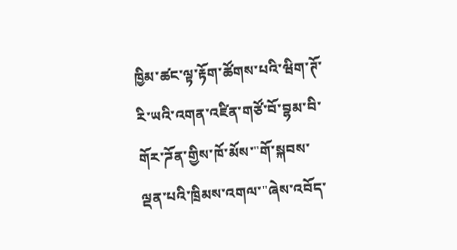ཁྱིམ་ཚང་ལྟ་རྟོག་ཚོགས་པའི་ཝིག་ཊོ་རི་ཡའི་འགན་འཛིན་གཙོ་བོ་བྷམ་བི་གོར་ཌོན་གྱིས་ཁོ་མོས་"གོ་སྐབས་ལྡན་པའི་ཁྲིམས་འགལ་"ཞེས་འབོད་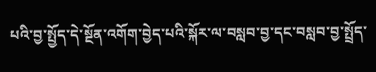པའི་བྱ་སྤྱོད་དེ་སྔོན་འགོག་བྱེད་པའི་སྐོར་ལ་བསླབ་བྱ་དང་བསླབ་བྱ་སྤྲོད་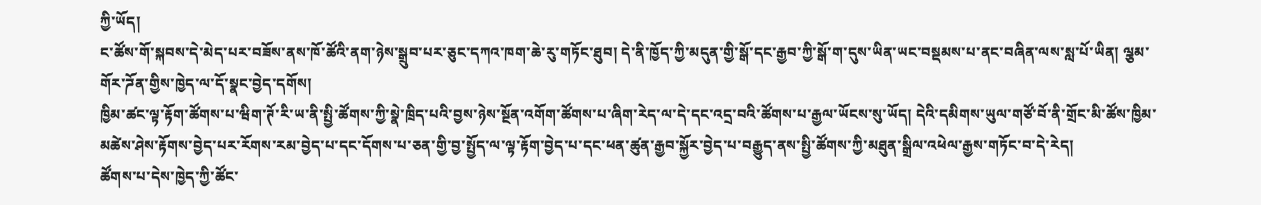ཀྱི་ཡོད།
ང་ཚོས་གོ་སྐབས་དེ་མེད་པར་བཟོས་ནས་ཁོ་ཚོའི་ནག་ཉེས་སྒྲུབ་པར་ཅུང་དཀའ་ཁག་ཆེ་རུ་གཏོང་ཐུབ། དེ་ནི་ཁྱོད་ཀྱི་མདུན་གྱི་སྒོ་དང་རྒྱབ་ཀྱི་སྒོ་ག་དུས་ཡིན་ཡང་བསྡམས་པ་ནང་བཞིན་ལས་སླ་པོ་ཡིན། ལྕམ་གོར་ཌོན་གྱིས་ཁྱེད་ལ་དོ་སྣང་བྱེད་དགོས།
ཁྱིམ་ཚང་ལྟ་རྟོག་ཚོགས་པ་ཝིག་ཊོ་རི་ཡ་ནི་སྤྱི་ཚོགས་ཀྱི་སྣེ་ཁྲིད་པའི་བྱས་ཉེས་སྔོན་འགོག་ཚོགས་པ་ཞིག་རེད་ལ་དེ་དང་འདྲ་བའི་ཚོགས་པ་རྒྱལ་ཡོངས་སུ་ཡོད། དེའི་དམིགས་ཡུལ་གཙོ་བོ་ནི་གྲོང་མི་ཚོས་ཁྱིམ་མཚེས་ཤེས་རྟོགས་བྱེད་པར་རོགས་རམ་བྱེད་པ་དང་དོགས་པ་ཅན་གྱི་བྱ་སྤྱོད་ལ་ལྟ་རྟོག་བྱེད་པ་དང་ཕན་ཚུན་རྒྱབ་སྐྱོར་བྱེད་པ་བརྒྱུད་ནས་སྤྱི་ཚོགས་ཀྱི་མཐུན་སྒྲིལ་འཕེལ་རྒྱས་གཏོང་བ་དེ་རེད།
ཚོགས་པ་དེས་ཁྱེད་ཀྱི་ཚོང་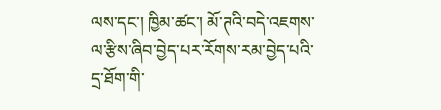ལས་དང་། ཁྱིམ་ཚང་། མོ་ཊའི་བདེ་འཇགས་ལ་རྩིས་ཞིབ་བྱེད་པར་རོགས་རམ་བྱེད་པའི་དྲ་ཐོག་གི་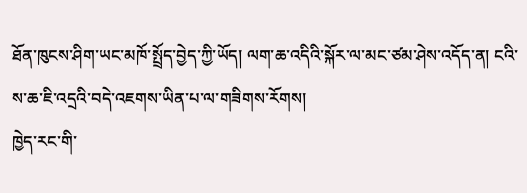ཐོན་ཁུངས་ཤིག་ཡང་མཁོ་སྤྲོད་བྱེད་ཀྱི་ཡོད། ལག་ཆ་འདིའི་སྐོར་ལ་མང་ཙམ་ཤེས་འདོད་ན། ངའི་ས་ཆ་ཇི་འདྲའི་བདེ་འཇགས་ཡིན་པ་ལ་གཟིགས་རོགས།
ཁྱེད་རང་གི་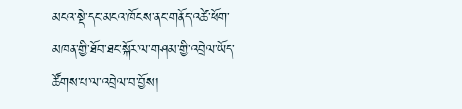མངའ་སྡེ་དང་མངའ་ཁོངས་ནང་གནོད་འཚེ་ཕོག་མཁན་གྱི་ཐོབ་ཐང་སྐོར་ལ་གཤམ་གྱི་འབྲེལ་ཡོད་ཚོགས་པ་ལ་འབྲེལ་བ་བྱོས།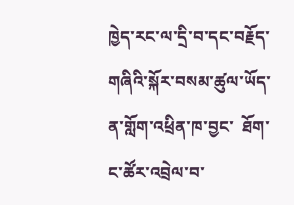ཁྱེད་རང་ལ་དྲི་བ་དང་བརྗོད་གཞིའི་སྐོར་བསམ་ཚུལ་ཡོད་ན་གློག་འཕྲིན་ཁ་བྱང་  ཐོག་ང་ཚོར་འབྲེལ་བ་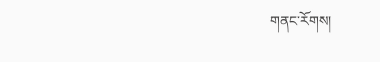གནང་རོགས།